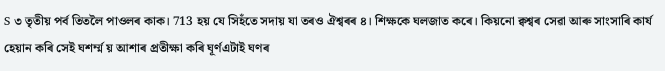S ৩ তৃতীয় পৰ্ব তিতলৈ পাওলৰ কাক। 713 হয় যে সিহঁতে সদায় যা তৰও ঐশ্বৰৰ ৪। শিক্ষকে ঘলজাত কৰে। কিয়নো ক্বশ্বৰ সেৱা আৰু সাংসাৰি কাৰ্য হেয়ান কৰি সেই ঘশৰ্ম্ম য় আশাৰ প্ৰতীক্ষা কৰি ঘূৰ্ণএটাই ঘণৰ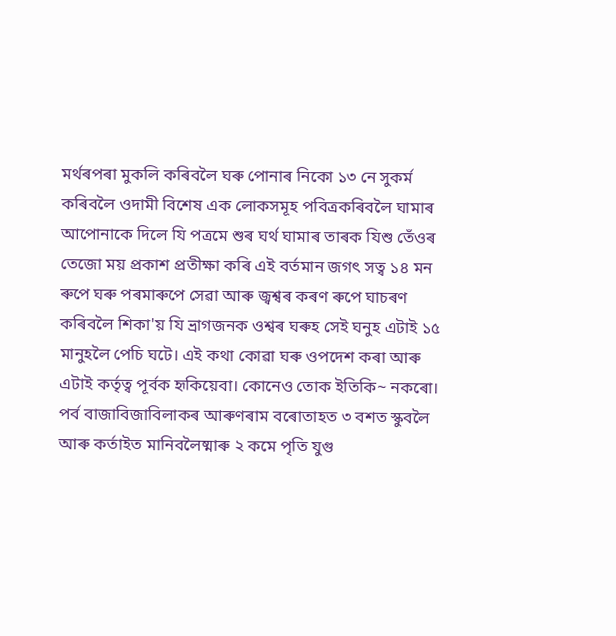মৰ্থৰপৰা মুকলি কৰিবলৈ ঘৰু পোনাৰ নিকো ১৩ নে সুকৰ্ম কৰিবলৈ ওদামী বিশেষ এক লোকসমূহ পবিত্ৰকৰিবলৈ ঘামাৰ আপোনাকে দিলে যি পত্ৰমে শুৰ ঘৰ্থ ঘামাৰ তাৰক যিশু তেঁওৰ তেজো ময় প্ৰকাশ প্ৰতীক্ষা কৰি এই বৰ্তমান জগৎ সত্ব ১৪ মন ৰুপে ঘৰু পৰমাৰুপে সেৱা আৰু জ্বশ্বৰ কৰণ ৰুপে ঘাচৰণ কৰিবলৈ শিকা'য় যি ভ্ৰাগজনক ওশ্বৰ ঘৰুহ সেই ঘনুহ এটাই ১৫ মানুহলৈ পেচি ঘটে। এই কথা কোৱা ঘৰু ওপদেশ কৰা আৰু এটাই কৰ্তৃত্ব পূৰ্বক হৃকিয়েবা। কোনেও তোক ইতিকি~ নকৰো। পৰ্ব বাজাবিজাবিলাকৰ আৰুণৰাম বৰোতাহত ৩ বশত স্কুবলৈ আৰু কৰ্তাইত মানিবলৈষ্মাৰু ২ কমে পৃতি যুগু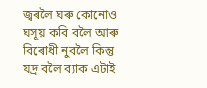জ্বৰলৈ ঘৰু কোনোও ঘসূয় কবি বলৈ আৰু বিৰোধী নুবলৈ কিন্তু যদ্ৰ বলৈ ব্যাক এটাই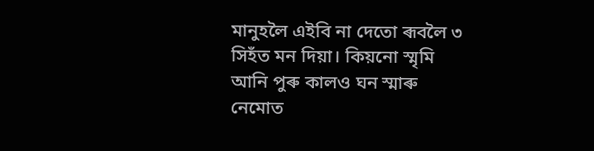মানুহলৈ এইবি না দেতো ৰূবলৈ ৩ সিহঁত মন দিয়া। কিয়নো স্মৃমি আনি পুৰু কালও ঘন স্মাৰু নেমোত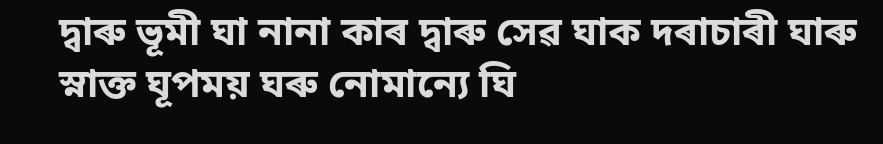দ্বাৰু ভূমী ঘা নানা কাৰ দ্বাৰু সেৱ ঘাক দৰাচাৰী ঘাৰু স্নাক্ত ঘূপময় ঘৰু নোমান্যে ঘি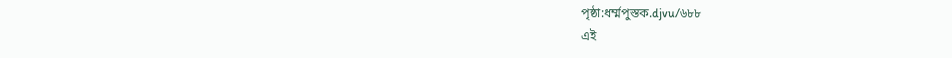পৃষ্ঠা:ধৰ্ম্মপুস্তক.djvu/৬৮৮
এই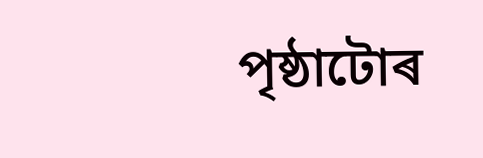পৃষ্ঠাটোৰ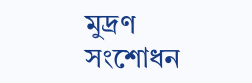মুদ্ৰণ সংশোধন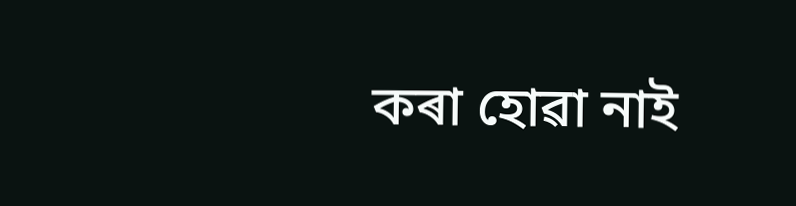কৰা হোৱা নাই